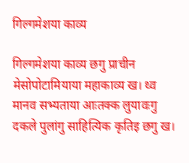गिल्गमेशया काव्य

गिल्गमेशया काव्य छगु प्राचीन मेसोपोटामियाया महाकाव्य ख। थ्व मानव सभ्यताया आःतक्क लुयावःगु दकले पुलांगु साहित्यिक कृतिइ छगु ख।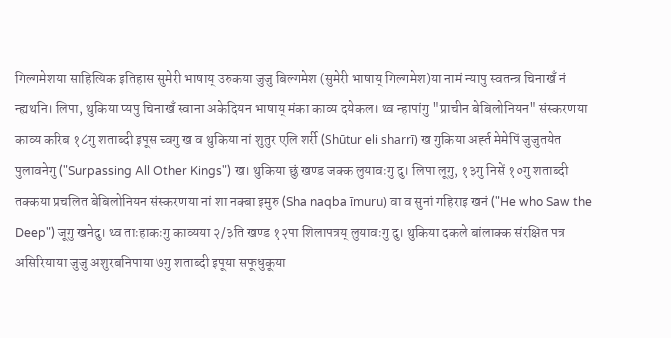गिल्गमेशया साहित्यिक इतिहास सुमेरी भाषाय् उरुकया जुजु बिल्गमेश (सुमेरी भाषाय् गिल्गमेश)या नामं न्यापु स्वतन्त्र चिनाखँ नं न्ह्यथनि। लिपा, थुकिया प्यपु चिनाखँ स्वाना अकेदियन भाषाय् मंका काव्य दयेकल। थ्व न्हापांगु "प्राचीन बेबिलोनियन" संस्करणया काव्य करिब १८गु शताब्दी इपूस च्वगु ख व थुकिया नां शुतुर एलि शर्री (Shūtur eli sharrī) ख गुकिया अर्ह्त मेमेपिं जुजुतयेत पुलावनेगु ("Surpassing All Other Kings") ख। थुकिया छुं खण्ड जक्क लुयावःगु दु। लिपा लूगु, १३गु निसें १०गु शताब्दी तक्कया प्रचलित बेबिलोनियन संस्करणया नां शा नक्बा इमुरु (Sha naqba īmuru) वा व सुनां गहिराइ खनं ("He who Saw the Deep") जूगु खनेदु। थ्व ताःहाकःगु काव्यया २/३ति खण्ड १२पा शिलापत्रय् लुयावःगु दु। थुकिया दकले बांलाक्क संरक्षित पत्र असिरियाया जुजु अशुरबनिपाया ७गु शताब्दी इपूया सफूधुकूया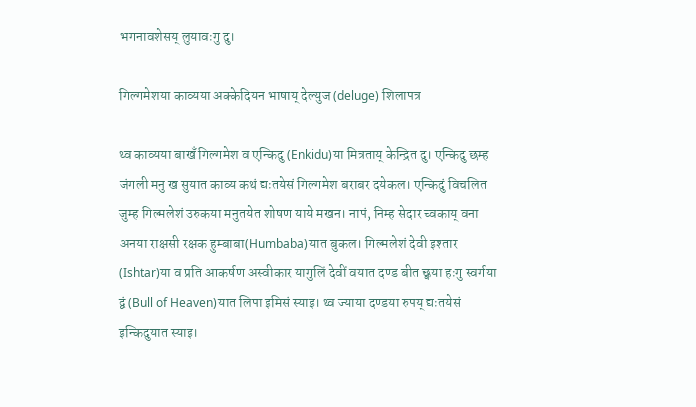भगनावशेसय् लुयावःगु दु।

गिल्गमेशया काव्यया अक्केदियन भाषाय् देल्युज (deluge) शिलापत्र

थ्व काव्यया बाखँ गिल्गमेश व एन्किदु (Enkidu)या मित्रताय् केन्द्रित दु। एन्किदु छम्ह जंगली मनु ख सुयात काव्य कथं द्यःतयेसं गिल्गमेश बराबर दयेकल। एन्किदुं विचलित जुम्ह गिल्मलेशं उरुकया मनुतयेत शोषण याये मखन। नापं, निम्ह सेदार च्वकाय् वना अनया राक्षसी रक्षक हुम्बाबा(Humbaba)यात बुकल। गिल्मलेशं देवी इश्तार (Ishtar)या व प्रति आकर्षण अस्वीकार यागुलिं देवीं वयात दण्ड बीत छ्वया हःगु स्वर्गया द्वं (Bull of Heaven)यात लिपा इमिसं स्याइ। थ्व ज्याया दण्डया रुपय् द्यःतयेसं इन्किदुयात स्याइ।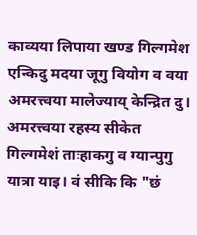काव्यया लिपाया खण्ड गिल्गमेश एन्किदु मदया जूगु वियोग व वया अमरत्त्वया मालेज्याय् केन्द्रित दु। अमरत्त्वया रहस्य सीकेत गिल्गमेशं ताःहाकगु व ग्यान्पुगु यात्रा याइ। वं सीकि कि "छं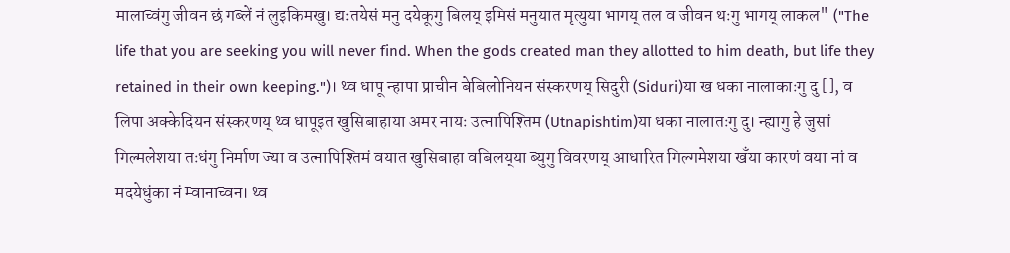मालाच्वंगु जीवन छं गब्लें नं लुइकिमखु। द्यःतयेसं मनु दयेकूगु बिलय् इमिसं मनुयात मृत्युया भागय् तल व जीवन थःगु भागय् लाकल" ("The life that you are seeking you will never find. When the gods created man they allotted to him death, but life they retained in their own keeping.")। थ्व धापू न्हापा प्राचीन बेबिलोनियन संस्करणय् सिदुरी (Siduri)या ख धका नालाकाःगु दु [], व लिपा अक्केदियन संस्करणय् थ्व धापूइत खुसिबाहाया अमर नायः उत्नापिश्तिम (Utnapishtim)या धका नालातःगु दु। न्ह्यागु हे जुसां गिल्मलेशया तःधंगु निर्माण ज्या व उत्नापिश्तिमं वयात खुसिबाहा वबिलय्‌या ब्युगु विवरणय् आधारित गिल्गमेशया खँया कारणं वया नां व मदयेधुंका नं म्वानाच्वन। थ्व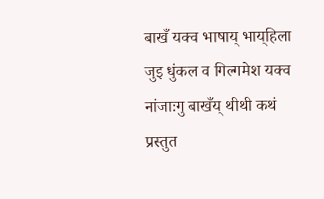बाखँ यक्व भाषाय् भाय्‌हिला जुइ धुंकल व गिल्गमेश यक्व नांजाःगु बाखँय् थीथी कथं प्रस्तुत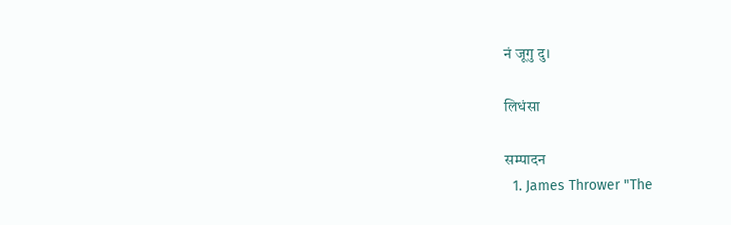नं जूगु दु।

लिधंसा

सम्पादन
  1. James Thrower "The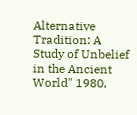Alternative Tradition: A Study of Unbelief in the Ancient World" 1980,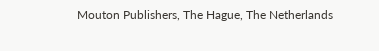Mouton Publishers, The Hague, The Netherlands